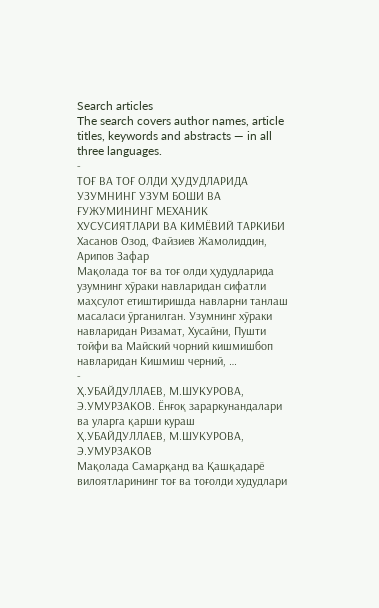Search articles
The search covers author names, article titles, keywords and abstracts — in all three languages.
-
ТОҒ ВА ТОҒ ОЛДИ ҲУДУДЛАРИДА УЗУМНИНГ УЗУМ БОШИ ВА ҒУЖУМИНИНГ МЕХАНИК ХУСУСИЯТЛАРИ ВА КИМЁВИЙ ТАРКИБИ
Хасанов Озод, Файзиев Жамолиддин, Арипов Зафар
Мақолада тоғ ва тоғ олди ҳудудларида узумнинг хўраки навларидан сифатли маҳсулот етиштиришда навларни танлаш масаласи ўрганилган. Узумнинг хўраки навларидан Ризамат, Хусайни, Пушти тойфи ва Майский чорний кишмишбоп навларидан Кишмиш черний, …
-
Ҳ.УБАЙДУЛЛАЕВ, М.ШУКУРОВА, Э.УМУРЗАКОВ. Ёнғоқ зараркунандалари ва уларга қарши кураш
Ҳ.УБАЙДУЛЛАЕВ, М.ШУКУРОВА, Э.УМУРЗАКОВ
Мақолада Самарқанд ва Қашқадарё вилоятларининг тоғ ва тоғолди худудлари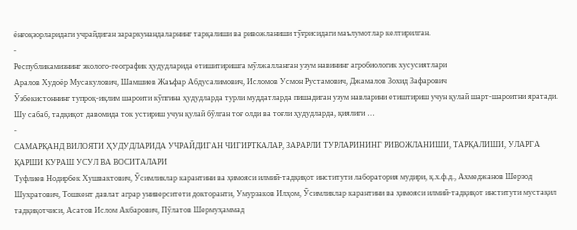ёнғоқзорларидаги учрайдиган зараркунандаларнинг тарқалиши ва ривожланиши тўғрисидаги маълумотлар келтирилган.
-
Республикамизнинг эколого-географик ҳудудларида етишитиришга мўлжалланган узум навининг агробиологик хусусиятлари
Аралов Худоёр Мусакулович, Шамшиев Жаъфар Абдусалимович, Исломов Усмон Рустамович, Джамалов Зохид Зафарович
Ўзбекистоннинг тупроқ-иқлим шароити кўпгина ҳудудларда турли муддатларда пишадиган узум навларини етиштириш учун қулай шарт-шароитни яратади. Шу сабаб, тадқиқот давомида ток устириш учун қулай бўлган тоғ олди ва тоғли ҳудудларда, қиялиги …
-
САМАРҚАНД ВИЛОЯТИ ҲУДУДЛАРИДА УЧРАЙДИГАН ЧИГИРТКАЛАР, ЗАРАРЛИ ТУРЛАРИНИНГ РИВОЖЛАНИШИ, ТАРҚАЛИШИ, УЛАРГА ҚАРШИ КУРАШ УСУЛ ВА ВОСИТАЛАРИ
Туфлиев Нодирбек Хушвактович, Ўсимликлар карантини ва ҳимояси илмий-тадқиқот институти лаборатория мудири, қ.х.ф.д., Ахмеджанов Шерзод Шухратович, Тошкент давлат аграр университети докторанти, Умурзаков Илҳом, Ўсимликлар карантини ва ҳимояси илмий-тадқиқот институти мустақил тадқиқотчиси, Асатов Ислом Акбарович, Пўлатов Шермуҳаммад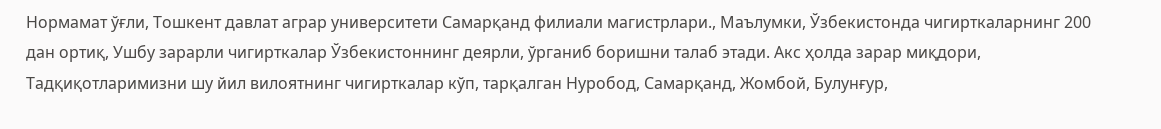Нормамат ўғли, Тошкент давлат аграр университети Самарқанд филиали магистрлари., Маълумки, Ўзбекистонда чигирткаларнинг 200 дан ортиқ, Ушбу зарарли чигирткалар Ўзбекистоннинг деярли, ўрганиб боришни талаб этади. Акс ҳолда зарар миқдори, Тадқиқотларимизни шу йил вилоятнинг чигирткалар кўп, тарқалган Нуробод, Самарқанд, Жомбой, Булунғур,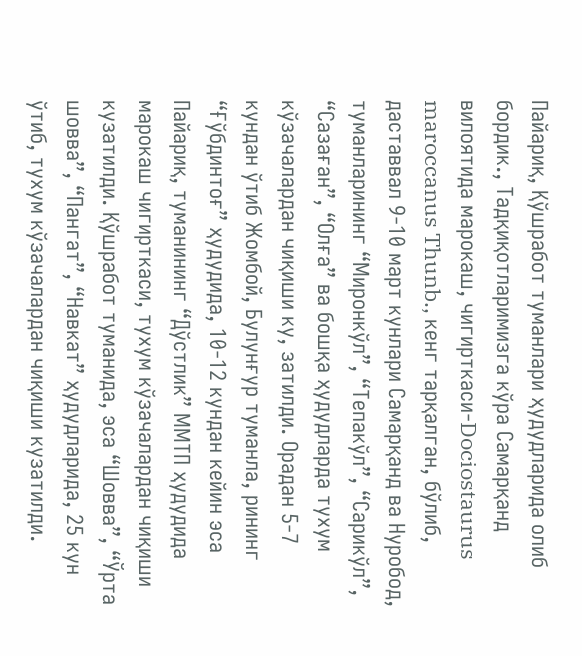Пайариқ, Қўшработ туманлари ҳудудларида олиб бордик., Тадқиқотларимизга кўра Самарқанд вилоятида марокаш, чигирткаси-Dociostaurus maroccanus Thunb., кенг тарқалган, бўлиб, даставвал 9-10 март кунлари Самарқанд ва Нуробод, туманларининг “Миронкўл”, “Тепакўл”, “Сарикўл”, “Сазаған”, “Олға” ва бошқа ҳудудларда тухум кўзачалардан чиқиши ку, затилди. Орадан 5-7 кундан ўтиб Жомбой, Булунғур туманла, рининг “Ғўбдинтоғ” ҳудудида, 10-12 кундан кейин эса Пайариқ, туманининг “Дўстлик” ММТП ҳудудида марокаш чигирткаси, тухум кўзачалардан чиқиши кузатилди. Қўшработ туманида, эса “Шовва”, “Ўрта шовва”, “Пангат”, “Навкат” ҳудудларида, 25 кун ўтиб, тухум кўзачалардан чиқиши кузатилди.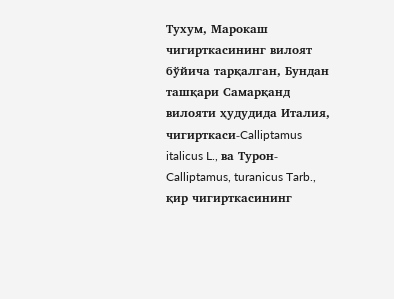Тухум, Марокаш чигирткасининг вилоят бўйича тарқалган, Бундан ташқари Самарқанд вилояти ҳудудида Италия, чигирткаси-Calliptamus italicus L., ва Турон-Calliptamus, turanicus Tarb., қир чигирткасининг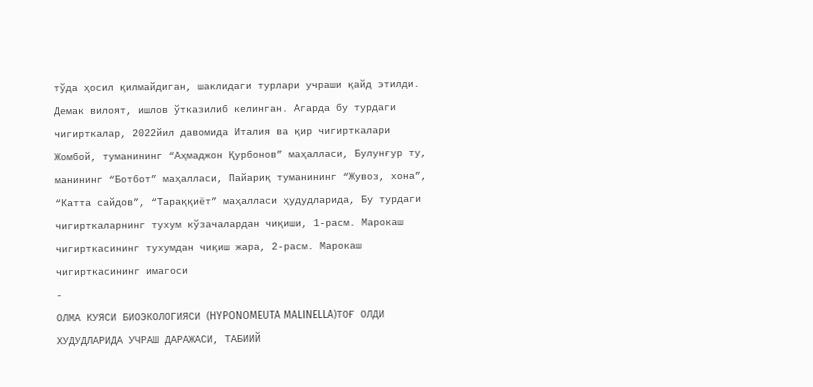тўда ҳосил қилмайдиган, шаклидаги турлари учраши қайд этилди. Демак вилоят, ишлов ўтказилиб келинган. Агарда бу турдаги чигирткалар, 2022йил давомида Италия ва қир чигирткалари Жомбой, туманининг “Аҳмаджон Қурбонов” маҳалласи, Булунғур ту, манининг “Ботбот” маҳалласи, Пайариқ туманининг “Жувоз, хона”, “Катта сайдов”, “Тараққиёт” маҳалласи ҳудудларида, Бу турдаги чигирткаларнинг тухум кўзачалардан чиқиши, 1-расм. Марокаш чигирткасининг тухумдан чиқиш жара, 2-расм. Марокаш чигирткасининг имагоси
-
ОЛМА КУЯСИ БИОЭКОЛОГИЯСИ (HYPONOMEUTA MALINELLA)ТОҒ ОЛДИ ХУДУДЛАРИДА УЧРАШ ДАРАЖАСИ, ТАБИИЙ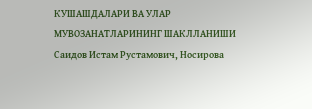КУШАШДАЛАРИ ВА УЛАР МУВОЗАНАТЛАРИНИНГ ШАКЛЛАНИШИ
Саидов Истам Рустамович, Носирова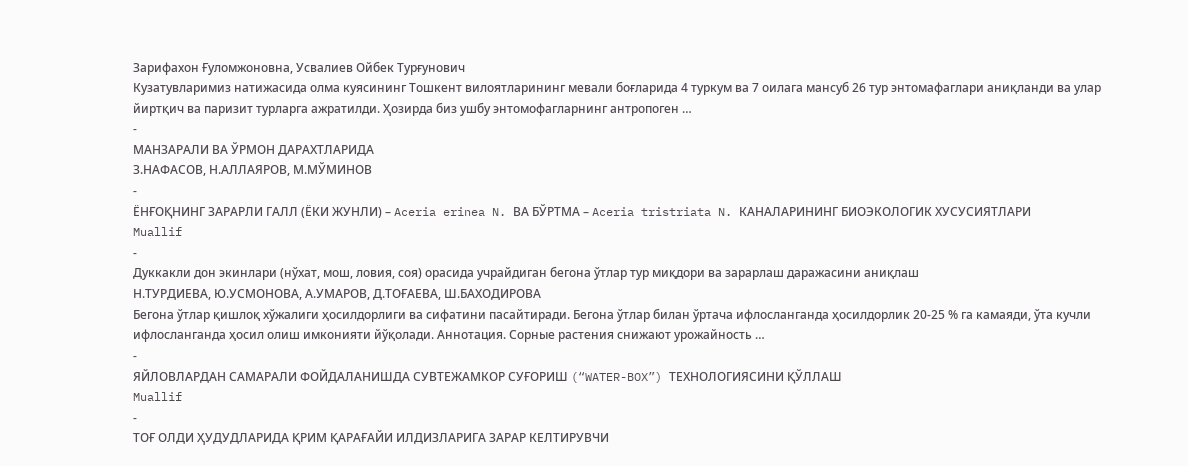Зарифахон Ғуломжоновна, Усвалиев Ойбек Турғунович
Кузатувларимиз натижасида олма куясининг Тошкент вилоятларининг мевали боғларида 4 туркум ва 7 оилага мансуб 26 тур энтомафаглари аниқланди ва улар йиртқич ва паризит турларга ажратилди. Ҳозирда биз ушбу энтомофагларнинг антропоген …
-
МАНЗАРАЛИ ВА ЎРМОН ДАРАХТЛАРИДА
З.НАФАСОВ, Н.АЛЛАЯРОВ, М.МЎМИНОВ
-
ЁНҒОҚНИНГ ЗАРАРЛИ ГАЛЛ (ЁКИ ЖУНЛИ) – Aceria erinea N. ВА БЎРТМА – Aceria tristriata N. КАНАЛАРИНИНГ БИОЭКОЛОГИК ХУСУСИЯТЛАРИ
Muallif
-
Дуккакли дон экинлари (нўхат, мош, ловия, соя) орасида учрайдиган бегона ўтлар тур миқдори ва зарарлаш даражасини аниқлаш
Н.ТУРДИЕВА, Ю.УСМОНОВА, А.УМАРОВ, Д.ТОҒАЕВА, Ш.БАХОДИРОВА
Бегона ўтлар қишлоқ хўжалиги ҳосилдорлиги ва сифатини пасайтиради. Бегона ўтлар билан ўртача ифлосланганда ҳосилдорлик 20-25 % га камаяди, ўта кучли ифлосланганда ҳосил олиш имконияти йўқолади. Аннотация. Сорные растения снижают урожайность …
-
ЯЙЛОВЛАРДАН САМАРАЛИ ФОЙДАЛАНИШДА СУВТЕЖАМКОР СУҒОРИШ (“WATER-BOX”) ТЕХНОЛОГИЯСИНИ ҚЎЛЛАШ
Muallif
-
ТОҒ ОЛДИ ҲУДУДЛАРИДА ҚРИМ ҚАРАҒАЙИ ИЛДИЗЛАРИГА ЗАРАР КЕЛТИРУВЧИ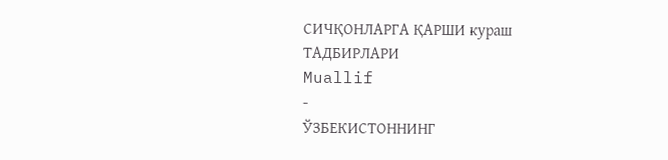СИЧҚОНЛАРГА ҚАРШИ кураш ТАДБИРЛАРИ
Muallif
-
ЎЗБЕКИСТОННИНГ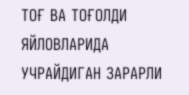ТОҒ ВА ТОҒОЛДИ ЯЙЛОВЛАРИДА УЧРАЙДИГАН ЗАРАРЛИ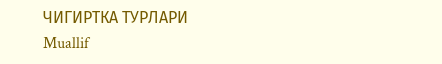ЧИГИРТКА ТУРЛАРИ
Muallif